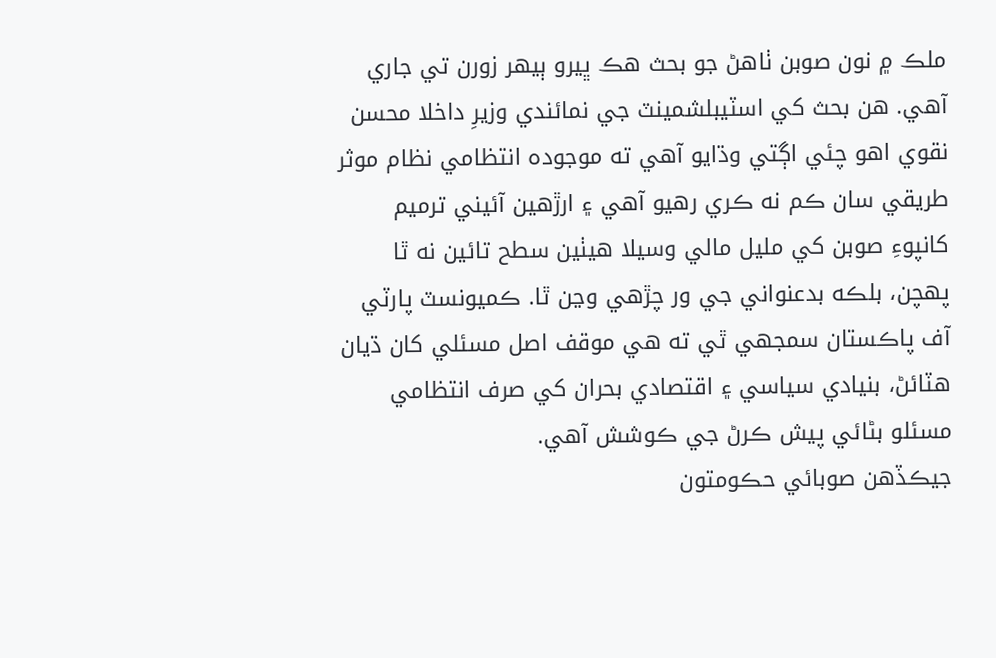ملڪ ۾ نون صوبن ٺاهڻ جو بحث هڪ ڀيرو ٻيهر زورن تي جاري آهي. هن بحث کي اسٽيبلشمينٽ جي نمائندي وزيرِ داخلا محسن نقوي اهو چئي اڳتي وڌايو آهي ته موجوده انتظامي نظام موثر طريقي سان ڪم نه ڪري رهيو آهي ۽ ارڙهين آئيني ترميم کانپوءِ صوبن کي مليل مالي وسيلا هيٺين سطح تائين نه ٿا پهچن، بلڪه بدعنواني جي ور چڙهي وڃن ٿا. ڪميونسٽ پارٽي آف پاڪستان سمجهي ٿي ته هي موقف اصل مسئلي کان ڌيان هٽائڻ، بنيادي سياسي ۽ اقتصادي بحران کي صرف انتظامي مسئلو بڻائي پيش ڪرڻ جي ڪوشش آهي.
جيڪڏهن صوبائي حڪومتون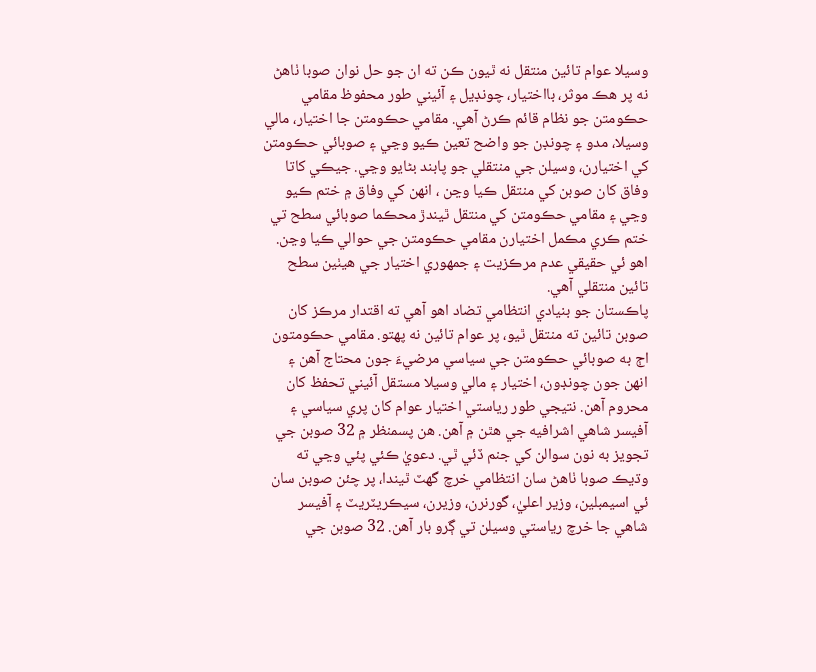وسيلا عوام تائين منتقل نه ٿيون ڪن ته ان جو حل نوان صوبا ٺاهڻ نه پر هڪ موثر، بااختيار، چونڊيل ۽ آئيني طور محفوظ مقامي حڪومتن جو نظام قائم ڪرڻ آهي. مقامي حڪومتن جا اختيار، مالي وسيلا، مدو ۽ چونڊن جو واضح تعين ڪيو وڃي ۽ صوبائي حڪومتن کي اختيارن، وسيلن جي منتقلي جو پابند بڻايو وڃي. جيڪي کاتا وفاق کان صوبن کي منتقل ڪيا وڃن ، انهن کي وفاق ۾ ختم ڪيو وڃي ۽ مقامي حڪومتن کي منتقل ٿيندڙ محڪما صوبائي سطح تي ختم ڪري مڪمل اختيارن مقامي حڪومتن جي حوالي ڪيا وڃن. اهو ئي حقيقي عدم مرڪزيت ۽ جمهوري اختيار جي هيٺين سطح تائين منتقلي آهي.
پاڪستان جو بنيادي انتظامي تضاد اهو آهي ته اقتدار مرڪز کان صوبن تائين ته منتقل ٿيو، پر عوام تائين نه پهتو. مقامي حڪومتون اڄ به صوبائي حڪومتن جي سياسي مرضيءَ جون محتاج آهن ۽ انهن جون چونڊون، اختيار ۽ مالي وسيلا مستقل آئيني تحفظ کان محروم آهن. نتيجي طور رياستي اختيار عوام کان پري سياسي ۽ آفيسر شاهي اشرافيه جي هٿن ۾ آهن. هن پسمنظر ۾ 32 صوبن جي تجويز به نون سوالن کي جنم ڏئي ٿي. دعويٰ ڪئي پئي وڃي ته وڌيڪ صوبا ٺاهڻ سان انتظامي خرچ گهٽ ٿيندا، پر چئن صوبن سان ئي اسيمبلين، وزير اعليٰ، گورنرن، وزيرن، سيڪريٽريٽ ۽ آفيسر شاهي جا خرچ رياستي وسيلن تي ڳرو بار آهن. 32 صوبن جي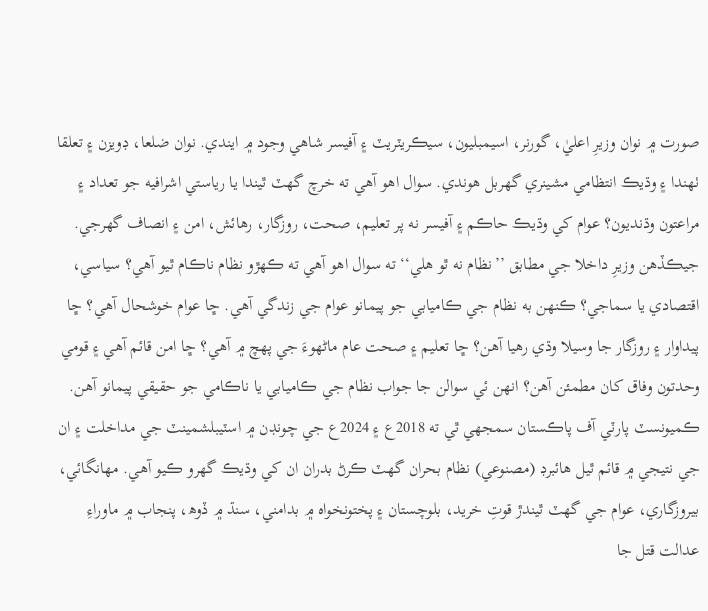صورت ۾ نوان وزيرِ اعليٰ، گورنر، اسيمبليون، سيڪريٽريٽ ۽ آفيسر شاهي وجود ۾ ايندي. نوان ضلعا، ڊويزن ۽ تعلقا ٺهندا ۽ وڌيڪ انتظامي مشينري گهربل هوندي. سوال اهو آهي ته خرچ گهٽ ٿيندا يا رياستي اشرافيه جو تعداد ۽ مراعتون وڌنديون؟ عوام کي وڌيڪ حاڪم ۽ آفيسر نه پر تعليم، صحت، روزگار، رهائش، امن ۽ انصاف گهرجي.
جيڪڏهن وزيرِ داخلا جي مطابق ’’نظام نه ٿو هلي‘‘ ته سوال اهو آهي ته ڪهڙو نظام ناڪام ٿيو آهي؟ سياسي، اقتصادي يا سماجي؟ ڪنهن به نظام جي ڪاميابي جو پيمانو عوام جي زندگي آهي. ڇا عوام خوشحال آهي؟ ڇا پيداوار ۽ روزگار جا وسيلا وڌي رهيا آهن؟ ڇا تعليم ۽ صحت عام ماڻهوءَ جي پهچ ۾ آهي؟ ڇا امن قائم آهي ۽ قومي وحدتون وفاق کان مطمئن آهن؟ انهن ئي سوالن جا جواب نظام جي ڪاميابي يا ناڪامي جو حقيقي پيمانو آهن.
ڪميونسٽ پارٽي آف پاڪستان سمجهي ٿي ته 2018ع ۽ 2024ع جي چونڊن ۾ اسٽيبلشمينٽ جي مداخلت ۽ ان جي نتيجي ۾ قائم ٿيل هائبرڊ (مصنوعي) نظام بحران گهٽ ڪرڻ بدران ان کي وڌيڪ گهرو ڪيو آهي. مهانگائي، بيروزگاري، عوام جي گهٽ ٿيندڙ قوتِ خريد، بلوچستان ۽ پختونخواه ۾ بدامني، سنڌ ۾ ڏوھ، پنجاب ۾ ماوراءِ عدالت قتل جا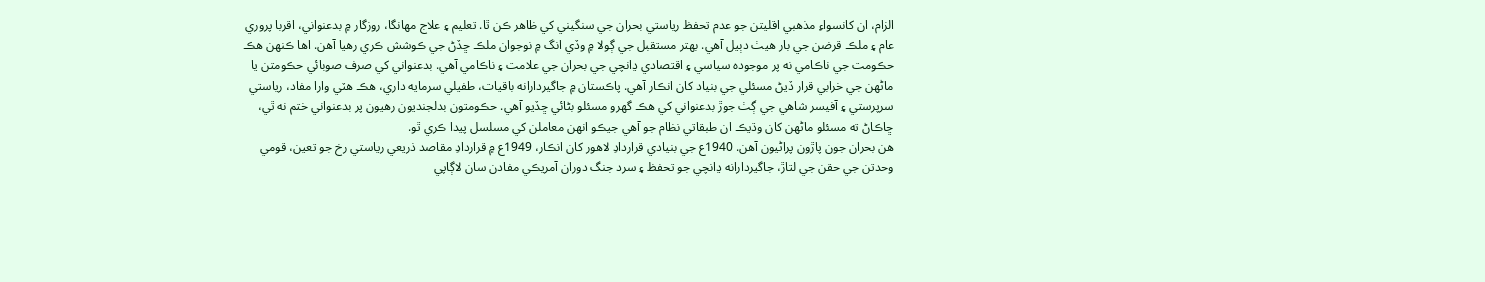الزام، ان کانسواءِ مذهبي اقليتن جو عدم تحفظ رياستي بحران جي سنگيني کي ظاهر ڪن ٿا. تعليم ۽ علاج مهانگا، روزگار ۾ بدعنواني، اقربا پروري عام ۽ ملڪ قرضن جي بار هيٺ دٻيل آهي. بهتر مستقبل جي ڳولا ۾ وڏي انگ ۾ نوجوان ملڪ ڇڏڻ جي ڪوشش ڪري رهيا آهن. اها ڪنهن هڪ حڪومت جي ناڪامي نه پر موجوده سياسي ۽ اقتصادي ڍانچي جي بحران جي علامت ۽ ناڪامي آهي. بدعنواني کي صرف صوبائي حڪومتن يا ماڻهن جي خرابي قرار ڏيڻ مسئلي جي بنياد کان انڪار آهي. پاڪستان ۾ جاگيردارانه باقيات، طفيلي سرمايه داري، ھڪ ھٽي وارا مفاد، رياستي سرپرستي ۽ آفيسر شاهي جي ڳٺ جوڙ بدعنواني کي هڪ گھرو مسئلو بڻائي ڇڏيو آهي. حڪومتون بدلجنديون رهيون پر بدعنواني ختم نه ٿي، ڇاڪاڻ ته مسئلو ماڻهن کان وڌيڪ ان طبقاتي نظام جو آهي جيڪو انهن معاملن کي مسلسل پيدا ڪري ٿو.
هن بحران جون پاڙون پراڻيون آهن. 1940ع جي بنيادي قراردادِ لاهور کان انڪار، 1949ع ۾ قراردادِ مقاصد ذريعي رياستي رخ جو تعين، قومي وحدتن جي حقن جي لتاڙ، جاگيردارانه ڍانچي جو تحفظ ۽ سرد جنگ دوران آمريڪي مفادن سان لاڳاپي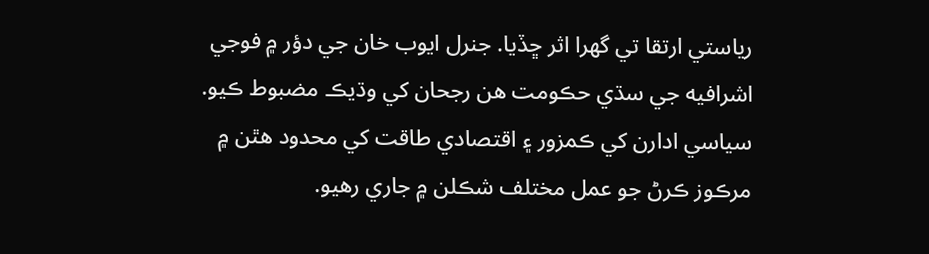رياستي ارتقا تي گهرا اثر ڇڏيا. جنرل ايوب خان جي دؤر ۾ فوجي اشرافيه جي سڌي حڪومت هن رجحان کي وڌيڪ مضبوط ڪيو. سياسي ادارن کي ڪمزور ۽ اقتصادي طاقت کي محدود هٿن ۾ مرڪوز ڪرڻ جو عمل مختلف شڪلن ۾ جاري رهيو.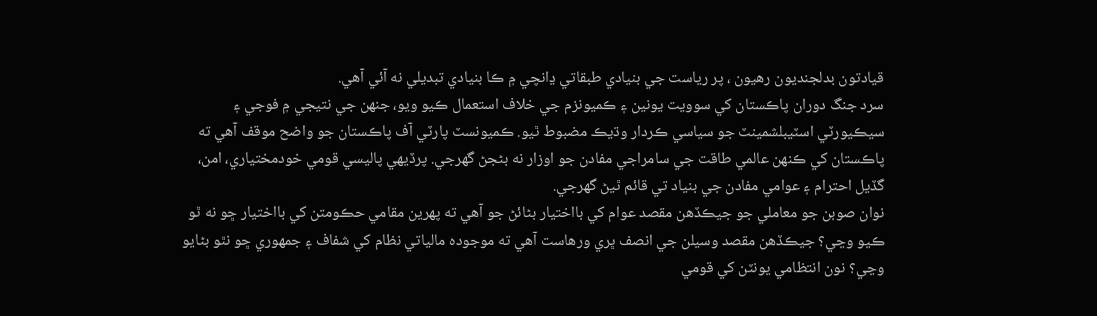قيادتون بدلجنديون رهيون ، پر رياست جي بنيادي طبقاتي ڍانچي ۾ ڪا بنيادي تبديلي نه آئي آهي.
سرد جنگ دوران پاڪستان کي سوويت يونين ۽ ڪميونزم جي خلاف استعمال ڪيو ويو، جنهن جي نتيجي ۾ فوجي ۽ سيڪيورٽي اسٽيبلشمينٽ جو سياسي ڪردار وڌيڪ مضبوط ٿيو. ڪميونسٽ پارٽي آف پاڪستان جو واضح موقف آهي ته پاڪستان کي ڪنهن عالمي طاقت جي سامراجي مفادن جو اوزار نه بڻجڻ گهرجي. پرڏيهي پاليسي قومي خودمختياري، امن، گڏيل احترام ۽ عوامي مفادن جي بنياد تي قائم ٿيڻ گهرجي.
نوان صوبن جو معاملي جو جيڪڏهن مقصد عوام کي بااختيار بڻائڻ جو آهي ته پهرين مقامي حڪومتن کي بااختيار ڇو نه ٿو ڪيو وڃي؟ جيڪڏهن مقصد وسيلن جي انصف ڀري ورهاست آهي ته موجوده مالياتي نظام کي شفاف ۽ جمهوري ڇو نٿو بڻايو وڃي؟ نون انتظامي يونٽن کي قومي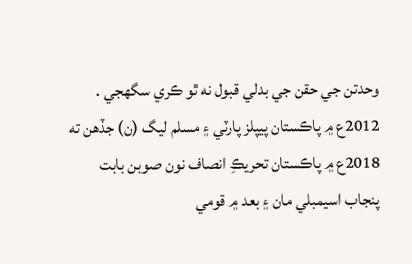وحدتن جي حقن جي بدلي قبول نه ٿو ڪري سگهجي .
2012ع ۾ پاڪستان پيپلز پارٽي ۽ مسلم ليگ (ن) جڏهن ته 2018ع ۾ پاڪستان تحريڪِ انصاف نون صوبن بابت پنجاب اسيمبلي مان ۽ بعد ۾ قومي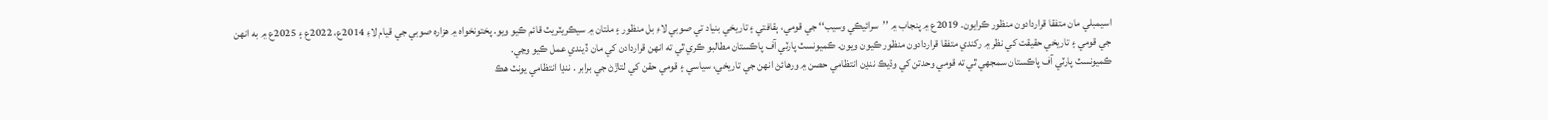اسيمبلي مان متفقا قراردادون منظور ڪرايون. 2019ع ۾ پنجاب ۾ ’’سرائيڪي وسيب‘‘ جي قومي، ٻقافتي ۽ تاريخي بنياد تي صوبي لاءِ بل منظور ۽ ملتان ۾ سيڪريٽريٽ قائم ڪيو ويو. پختونخواه ۾ هزاره صوبي جي قيام لاءِ 2014ع، 2022ع ۽ 2025ع ۾ به انهن جي قومي ۽ تاريخي حقيقت کي نظر ۾ رکندي متفقا قراردادون منظور ڪيون ويون. ڪميونسٽ پارٽي آف پاڪستان مطالبو ڪري ٿي ته انهن قراردادن کي مان ڏيندي عمل ڪيو وڃي.
ڪميونسٽ پارٽي آف پاڪستان سمجهي ٿي ته قومي وحدتن کي وڌيڪ ننڍن انتظامي حصن ۾ ورهائڻ انهن جي تاريخي، سياسي ۽ قومي حقن کي لتاڙڻ جي برابر . ننڍا انتظامي يونٽ هڪ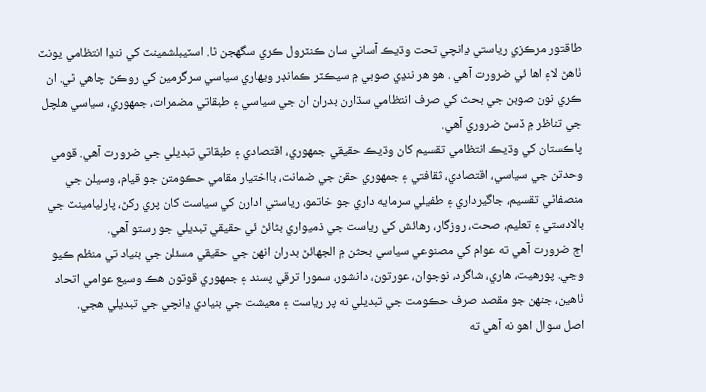طاقتور مرڪزي رياستي ڍانچي تحت وڌيڪ آساني سان ڪنٽرول ڪري سگهجن ٿا. اسٽيبلشمينٽ کي ننڍا انتظامي يونٽ ٺاهڻ لا۽ اها ئي ضرورت آهي . هو هر ننڍي صوبي ۾ سيڪٽر ڪمانڊر ويهاري سياسي سرگرمين کي روڪڻ چاهي ٿي. ان ڪري نون صوبن جي بحث کي صرف انتظامي سڌارن بدران ان جي سياسي ۽ طبقاتي مضمرات، جمهوري، سياسي هلچل جي تناظر ۾ ڏسڻ ضروري آهي.
پاڪستان کي وڌيڪ انتظامي تقسيم کان وڌيڪ حقيقي جمهوري، اقتصادي ۽ طبقاتي تبديلي جي ضرورت آهي. قومي وحدتن جي سياسي، اقتصادي، ثقافتي ۽ جمهوري حقن جي ضمانت، بااختيار مقامي حڪومتن جو قيام، وسيلن جي منصفاڻي تقسيم، جاگيرداري ۽ طفيلي سرمايه داري جو خاتمو، رياستي ادارن کي سياست کان پري رکڻ، پارليامينٽ جي بالادستي ۽ تعليم، صحت، روزگار، رهائش کي رياست جي ذميواري بڻائڻ ئي حقيقي تبديلي جو رستو آهي.
اڄ ضرورت آهي ته عوام کي مصنوعي سياسي بحثن ۾ الجھائڻ بدران انهن جي حقيقي مسئلن جي بنياد تي منظم ڪيو وڃي. پورهيت، هاري، شاگرد، نوجوان، عورتون، دانشور، سمورا ترقي پسند ۽ جمهوري قوتون هڪ وسيع عوامي اتحاد ٺاهين، جنهن جو مقصد صرف حڪومت جي تبديلي نه پر رياست ۽ معيشت جي بنيادي ڍانچي جي تبديلي هجي.
اصل سوال اهو نه آهي ته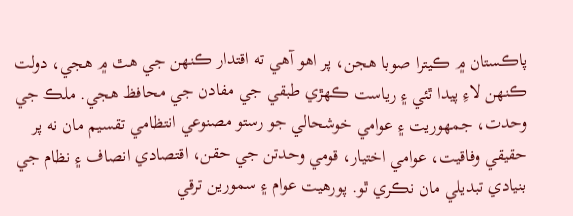پاڪستان ۾ ڪيترا صوبا هجن، پر اهو آهي ته اقتدار ڪنهن جي هٿ ۾ هجي، دولت ڪنهن لاءِ پيدا ٿئي ۽ رياست ڪهڙي طبقي جي مفادن جي محافظ هجي. ملڪ جي وحدت، جمهوريت ۽ عوامي خوشحالي جو رستو مصنوعي انتظامي تقسيم مان نه پر حقيقي وفاقيت، عوامي اختيار، قومي وحدتن جي حقن، اقتصادي انصاف ۽ نظام جي بنيادي تبديلي مان نڪري ٿو. پورهيت عوام ۽ سمورين ترقي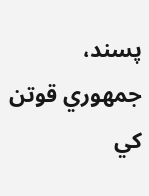پسند، جمهوري قوتن کي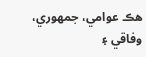هڪ عوامي، جمهوري، وفاقي ۽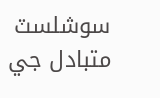سوشلسٽ متبادل جي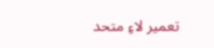تعمير لاءِ متحد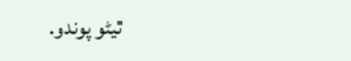ٿيڻو پوندو.